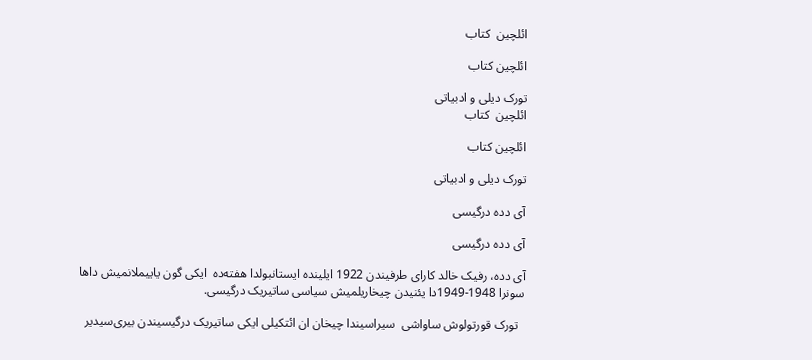ائلچین  کتاب

ائلچین کتاب

تورک دیلی و ادبیاتی
ائلچین  کتاب

ائلچین کتاب

تورک دیلی و ادبیاتی

آی دده درگیسی

آی دده درگیسی

آی دده، رفیک خالد کارای طرفیندن 1922 ایلینده ایستانبولدا هفته‌ده  ایکی گون یاییملانمیش داها سونرا 1948-1949دا یئنیدن چیخاریلمیش سیاسی ساتیریک درگیسی.

  تورک قورتولوش ساواشی  سیراسیندا چیخان ان ائتکیلی ایکی ساتیریک درگیسیندن بیری‌سیدیر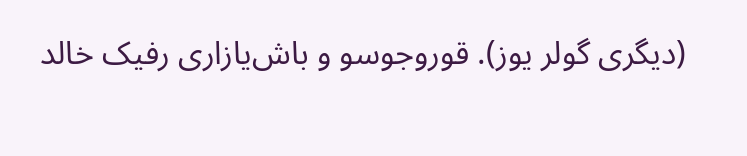(دیگری گولر یوز). قوروجوسو و باش‌یازاری رفیک خالد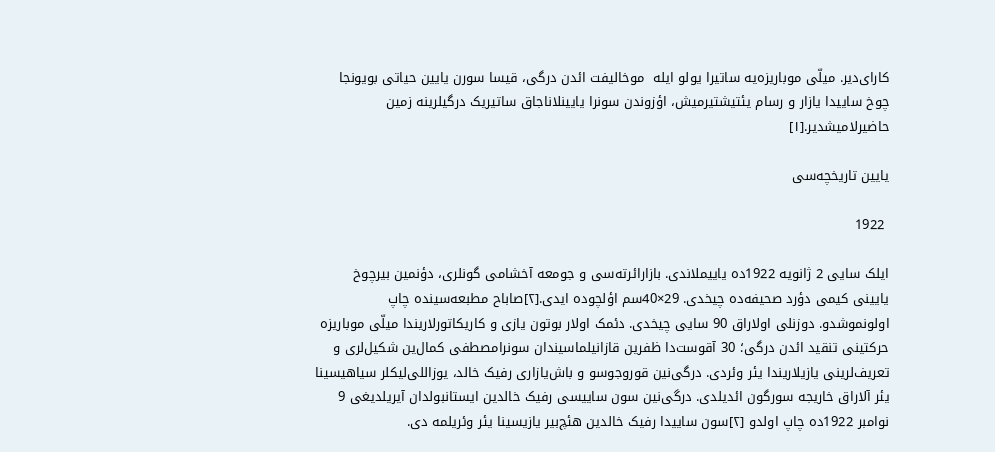کارای‌دیر. میلّی موباریزه‌‌یه ساتیرا یولو ایله  موخالیفت ائدن درگی، قیسا سورن یایین حیاتی بویونجا چوخ ساییدا یازار و رسام یئتیشتیرمیش، اؤزوندن سونرا یایینلاناجاق ساتیریک درگیلرینه زمین حاضیرلامیشدیر.[۱]

یایین تاریخچه‌سی

 1922

ایلک سایی 2 ژانویه 1922ده یاییملاندی. بازارائرته‌سی‌ و جومعه آخشامی گونلری، دؤنمین بیرچوخ یایینی کیمی دؤرد صحیفه‌ده چیخدی. 29×40سم اؤلچوده ایدی.[۲]صاباح مطبعه‌سینده چاپ اولونموشدو. دوزنلی اولاراق 90 سایی چیخدی. دئمک اولار بوتون یازی و کاریکاتورلاریندا میلّی موباریزه حرکتینی تنقید ائدن درگی؛ 30 آقوست‌دا ظفرین قازانیلماسیندان سونرامصطفی کمال‌ین شکیل‌لری و تعریف‌لرینی یازیلاریندا یئر وئردی. درگی‌نین قوروجوسو و باش‌یازاری رفیک خالد، یوزاللی‌لیکلر سیاهیسینا یئر آلاراق خاریجه سورگون ائدیلدی. درگی‌نین سون ساییسی رفیک خالدین ایستانبولدان آیریلدیغی 9 نوامبر 1922ده چاپ اولدو [۲]سون ساییدا رفیک خالدین هئچ‌بیر یازیسینا یئر وئریلمه دی.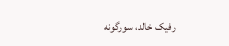رفیک خالد، سورگونه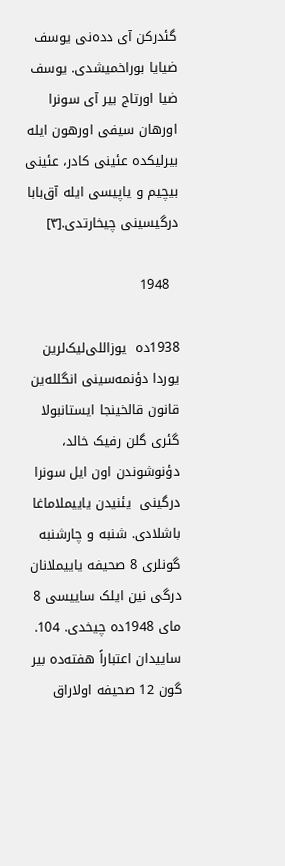گئدرکن آی دده‌نی یوسف ضیایا بوراخمیشدی. یوسف ضیا اورتاج بیر آی سونرا اورهان سیفی اورهون ایله بیرلیکده عئینی کادر، عئینی بیچیم و یاپیسی ایله آق‌بابا درگیسینی چیخارتدی.[۳]

  1948

1938ده  یوزاللی‌لیک‌لرین یوردا دؤنمه‌سینی انگلله‌ین قانون قالخینجا ایستانبولا گئری گلن رفیک خالد، دؤنوشوندن اون ایل سونرا درگینی  یئنیدن یاییملاماغا باشلادی. شنبه و چارشنبه گونلری 8 صحیفه یاییملانان درگی نین ایلک ساییسی 8 مای 1948ده چیخدی. 104. ساییدان اعتباراً هفته‌ده بیر گون 12 صحیفه اولاراق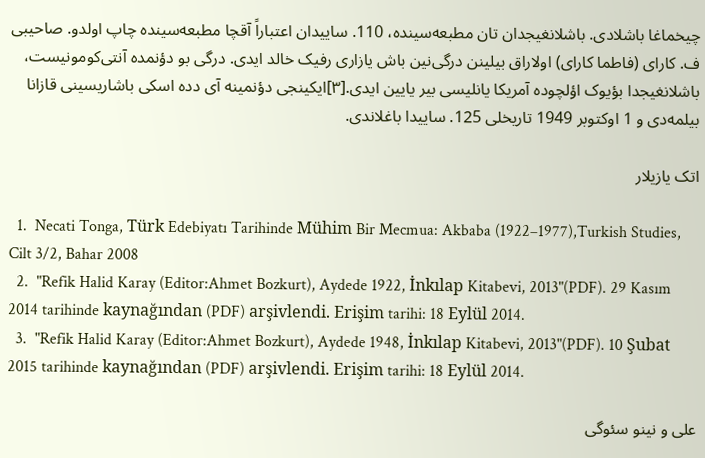چیخماغا باشلادی. باشلانغیجدان تان مطبعه‌سینده، 110. ساییدان اعتباراً آقچا مطبعه‌سینده چاپ اولدو. صاحیبی ف. کارای (فاطما کارای) اولاراق بیلینن درگی‌نین باش یازاری رفیک خالد ایدی. درگی بو دؤنمده آنتی‌کومونیست، باشلانغیجدا بؤیوک اؤلچوده آمریکا یانلیسی بیر یایین ایدی.[۳]ایکینجی دؤنمینه آی دده اسکی باشاریسینی قازانا بیلمه‌دی و 1 اوکتوبر 1949 تاریخلی 125. ساییدا باغلاندی.

اتک یازیلار

  1.  Necati Tonga, Türk Edebiyatı Tarihinde Mühim Bir Mecmua: Akbaba (1922–1977),Turkish Studies, Cilt 3/2, Bahar 2008
  2.  "Refik Halid Karay (Editor:Ahmet Bozkurt), Aydede 1922, İnkılap Kitabevi, 2013"(PDF). 29 Kasım 2014 tarihinde kaynağından (PDF) arşivlendi. Erişim tarihi: 18 Eylül 2014.
  3.  "Refik Halid Karay (Editor:Ahmet Bozkurt), Aydede 1948, İnkılap Kitabevi, 2013"(PDF). 10 Şubat 2015 tarihinde kaynağından (PDF) arşivlendi. Erişim tarihi: 18 Eylül 2014.

علی و نینو سئوگی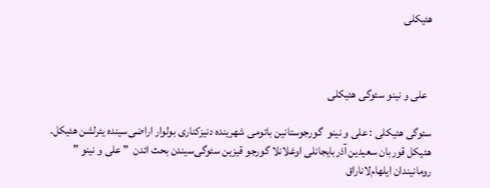هئیکلی



  علی و نینو سئوگی هئیکلی

سئوگی هئیکلی : علی و نینو  گورجوستانین باتومی شهرینده دنیزکناری بولوار اراضى‌سینده یئرلشن هئیکل. هئیکل قوربان سعیدین آذربایجانلی اوغلانلا گورجو قیزین سئوگى‌سیندن بحث ائدن  " علی و نینو "  رومانیندان ایلهام‌لاناراق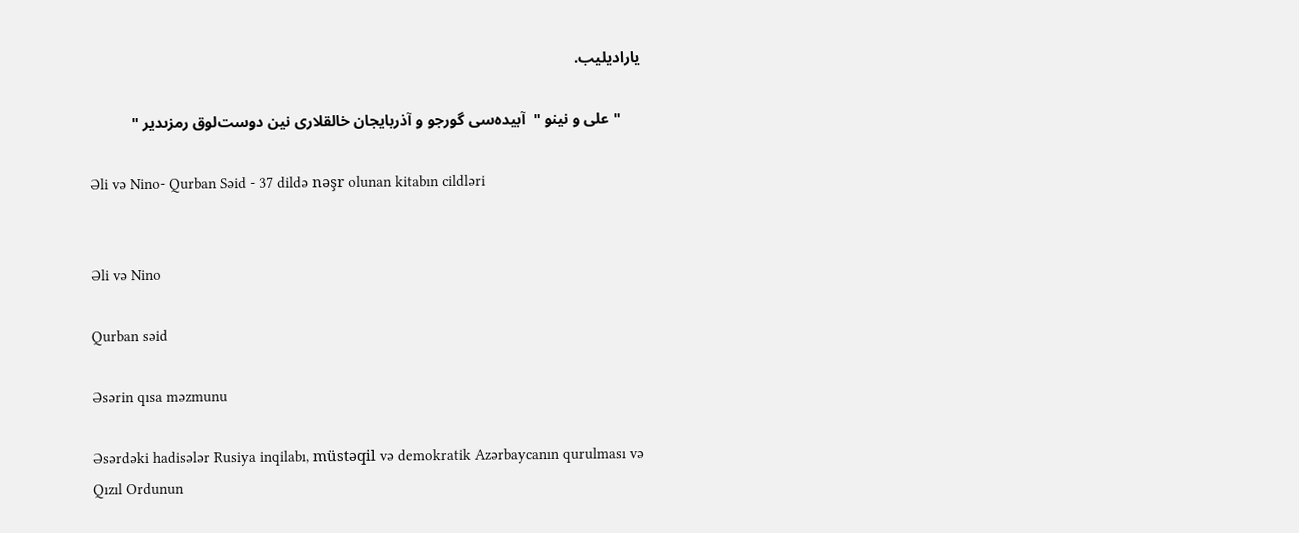یارادیلیب.

     " علی و نینو "  آبیده‌سى گورجو و آذربایجان خالقلارى نین دوست‌لوق رمزىدیر "

Əli və Nino- Qurban Səid - 37 dildə nəşr olunan kitabın cildləri


Əli və Nino

Qurban səid

Əsərin qısa məzmunu

Əsərdəki hadisələr Rusiya inqilabı, müstəqil və demokratik Azərbaycanın qurulması və Qızıl Ordunun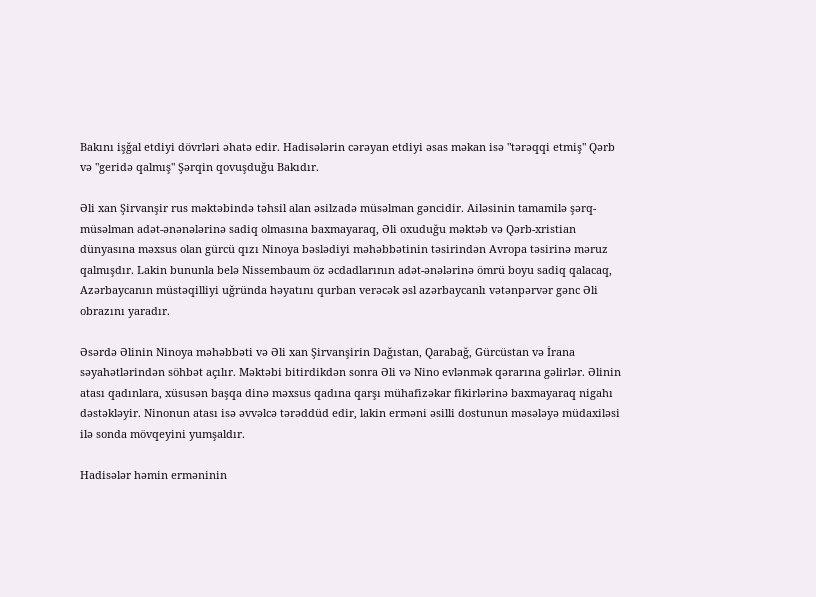Bakını işğal etdiyi dövrləri əhatə edir. Hadisələrin cərəyan etdiyi əsas məkan isə "tərəqqi etmiş" Qərb və "geridə qalmış" Şərqin qovuşduğu Bakıdır.

Əli xan Şirvanşir rus məktəbində təhsil alan əsilzadə müsəlman gəncidir. Ailəsinin tamamilə şərq-müsəlman adət-ənənələrinə sadiq olmasına baxmayaraq, Əli oxuduğu məktəb və Qərb-xristian dünyasına məxsus olan gürcü qızı Ninoya bəslədiyi məhəbbətinin təsirindən Avropa təsirinə məruz qalmışdır. Lakin bununla belə Nissembaum öz əcdadlarının adət-ənələrinə ömrü boyu sadiq qalacaq, Azərbaycanın müstəqilliyi uğründa həyatını qurban verəcək əsl azərbaycanlı vətənpərvər gənc Əli obrazını yaradır.

Əsərdə Əlinin Ninoya məhəbbəti və Əli xan Şirvanşirin Dağıstan, Qarabağ, Gürcüstan və İrana səyahətlərindən söhbət açılır. Məktəbi bitirdikdən sonra Əli və Nino evlənmək qərarına gəlirlər. Əlinin atası qadınlara, xüsusən başqa dinə məxsus qadına qarşı mühafizəkar fikirlərinə baxmayaraq nigahı dəstəkləyir. Ninonun atası isə əvvəlcə tərəddüd edir, lakin erməni əsilli dostunun məsələyə müdaxiləsi ilə sonda mövqeyini yumşaldır.

Hadisələr həmin erməninin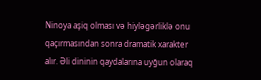Ninoya aşiq olması və hiyləgərliklə onu qaçırmasından sonra dramatik xarakter alır. Əli dininin qaydalarına uyğun olaraq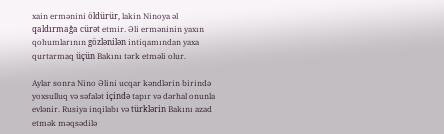xain ermənini öldürür, lakin Ninoya əl qaldırmağa cürət etmir. Əli erməninin yaxın qohumlarının gözlənilən intiqamından yaxa qurtarmaq üçün Bakını tərk etməli olur.

Aylar sonra Nino Əlini ucqar kəndlərin birində yoxsulluq və səfalət içində tapır və dərhal onunla evlənir. Rusiya inqilabı və türklərin Bakını azad etmək məqsədilə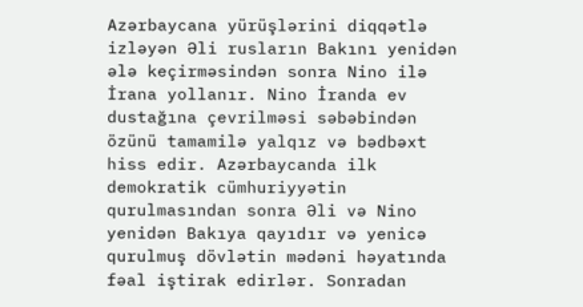Azərbaycana yürüşlərini diqqətlə izləyən Əli rusların Bakını yenidən ələ keçirməsindən sonra Nino ilə İrana yollanır. Nino İranda ev dustağına çevrilməsi səbəbindən özünü tamamilə yalqız və bədbəxt hiss edir. Azərbaycanda ilk demokratik cümhuriyyətin qurulmasından sonra Əli və Nino yenidən Bakıya qayıdır və yenicə qurulmuş dövlətin mədəni həyatında fəal iştirak edirlər. Sonradan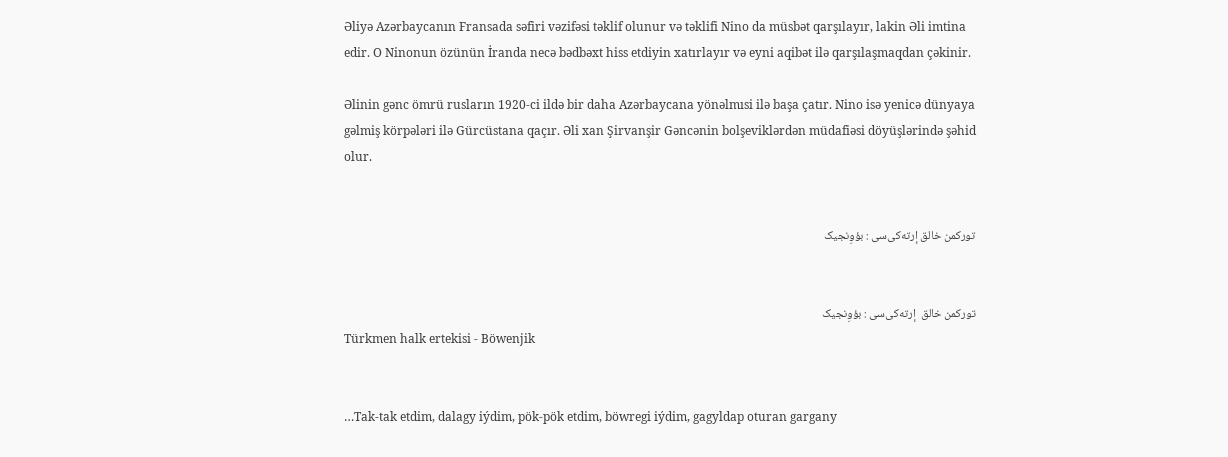Əliyə Azərbaycanın Fransada səfiri vəzifəsi təklif olunur və təklifi Nino da müsbət qarşılayır, lakin Əli imtina edir. O Ninonun özünün İranda necə bədbəxt hiss etdiyin xatırlayır və eyni aqibət ilə qarşılaşmaqdan çəkinir.

Əlinin gənc ömrü rusların 1920-ci ildə bir daha Azərbaycana yönəlmısi ilə başa çatır. Nino isə yenicə dünyaya gəlmiş körpələri ilə Gürcüstana qaçır. Əli xan Şirvanşir Gəncənin bolşeviklərdən müdafiəsi döyüşlərində şəhid olur.


تورکمن خالق إرته‌کی‌سی : بؤوِنجیک


تورکمن خالق  إرته‌کی‌سی : بؤوِنجیک
Türkmen halk ertekisi - Böwenjik


…Tak-tak etdim, dalagy iýdim, pök-pök etdim, böwregi iýdim, gagyldap oturan gargany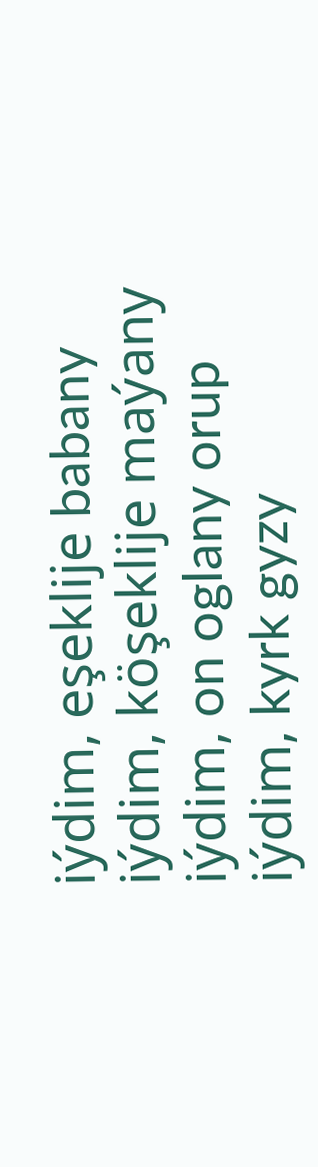iýdim, eşeklije babany iýdim, köşeklije maýany iýdim, on oglany orup iýdim, kyrk gyzy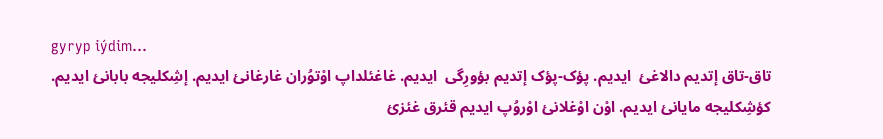gyryp iýdim...
تاق-تاق إتدیم دالاغئ  ایدیم. پؤک-پؤک إتدیم بؤورِگی  ایدیم. غاغئلداپ اوْتوُران غارغانئ ایدیم. إشِکلیجه بابانئ ایدیم. کؤشِکلیجه مایانئ ایدیم. اوْن اوْغلانئ اوْروُپ ایدیم قئرق غئزئ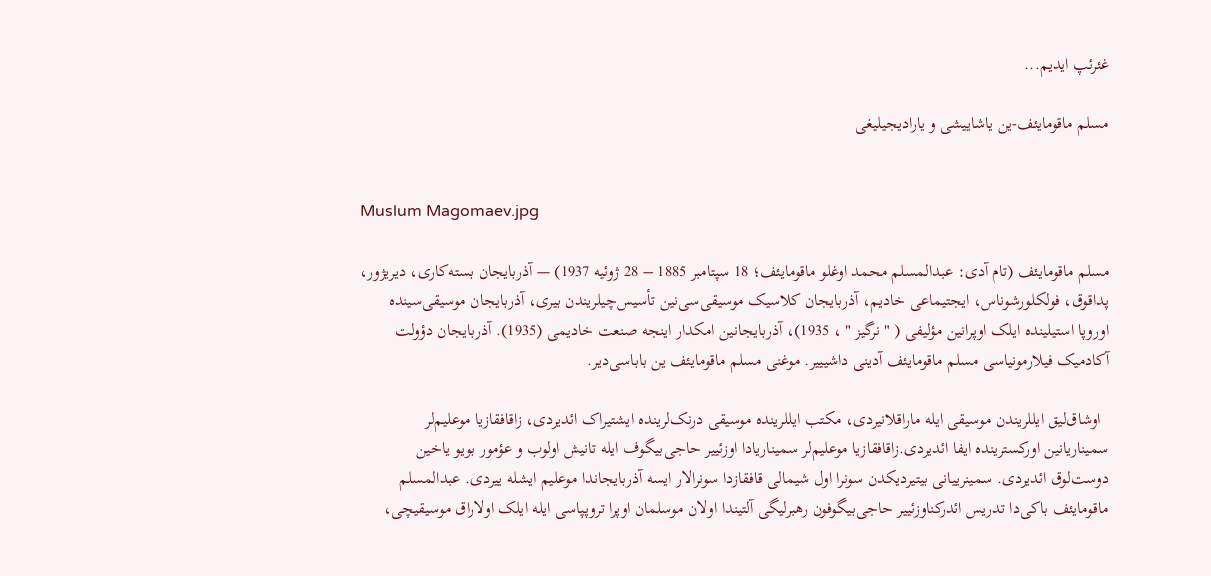غئرئپ ایدیم...

مسلم ماقومایئف-ین یاشاییشی و یارادیجیلیغی


Muslum Magomaev.jpg

مسلم ماقومایئف (تام آدی: عبدالمسلم محمد اوغلو ماقومایئف؛ 18 سپتامبر 1885 – 28 ژوئیه 1937) — آذربایجان بسته‌کاری، دیریژور، پداقوق، فولکلورشوناس، ایجتیماعی خادیم، آذربایجان کلاسیک موسیقی‌سی‌نین تأسیس‌چیلریندن بیری، آذربایجان موسیقی‌سینده اوروپا استیلینده ایلک اوپرانین مؤلیفی ( " نرگیز " ، 1935)، آذربایجانین امکدار اینجه صنعت خادیمی (1935). آذربایجان دؤولت آکادمیک فیلارمونیاسی مسلم ماقومایئف آدینی داشیییر. موغنی مسلم ماقومایئف ین باباسی‌دیر.

  اوشاق‌لیق ایللریندن موسیقی ایله ماراقلانیردی، مکتب ایللرینده موسیقی درنک‌لرینده ایشتیراک ائدیردی، زاقافقازیا موعلیم‌لر سمیناریانین اورکسترینده ایفا ائدیردی.زاقافقازیا موعلیم‌لر سمیناریادا اوزئییر حاجی‌بیگوف ایله تانیش اولوب و عؤمور بویو یاخین دوست‌لوق ائدیردی. سمینرییانی بیتیردیکدن سونرا اول شیمالی قافقازدا سونرالار ایسه آذربایجاندا موعلیم ایشله ییردی. عبدالمسلم ماقومایئف باکی‌دا تدریس ائدرکناوزئییر حاجی‌بیگوفون رهبرلیگی آلتیندا اولان موسلمان اوپرا تروپپاسی ایله ایلک اولاراق موسیقیچی،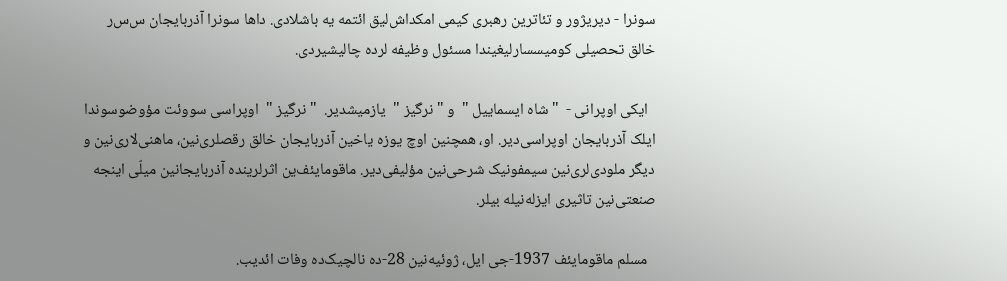سونرا - دیریژور و تئاترین رهبری کیمی امکداش‌لیق ائتمه یه باشلادی. داها سونرا آذربایجان س‌س‌ر خالق تحصیلی کومیسسارلیغیندا مسئول وظیفه لرده چالیشیردی.

  ایکی اوپرانی -  " شاه ایسماییل "  و " نرگیز "  یازمیشدیر.  " نرگیز "  اوپراسی سووئت مؤوضوسوندا ایلک آذربایجان اوپراسی‌دیر. او، همچنین اوچ یوزه یاخین آذربایجان خالق رقصلری‌نین، ماهنی‌لاری‌نین و دیگر ملودی‌لری‌نین سیمفونیک شرحی‌نین مؤلیفی‌دیر. ماقومایئف‌ین اثرلرینده آذربایجانین میلّی اینجه صنعتی‌نین تاثیری ایزله‌نیله بیلر.

  مسلم ماقومایئف 1937-جی ایل، ژوئیه‌نین 28-ده نالچیک‌ده وفات ائدیب.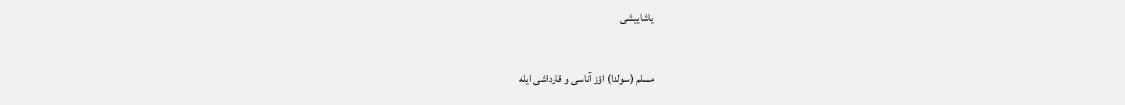یاشاییشی

مسلم (سولدا) اؤز آناسی و قارداشی‌ ایله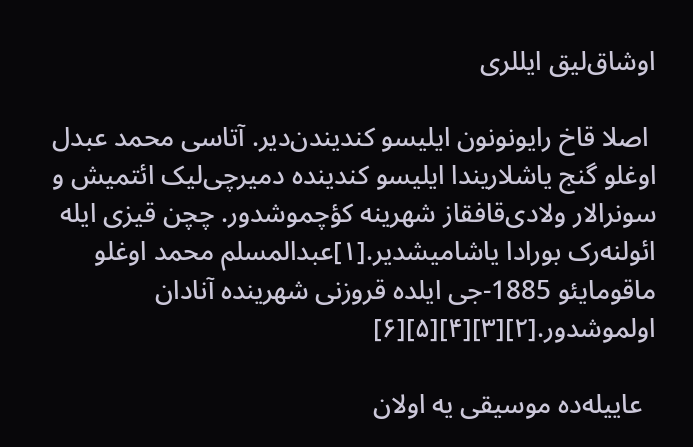اوشاق‌لیق ایللری

 اصلا قاخ رایونونون ایلیسو کندیندن‌دیر. آتاسی محمد عبدل اوغلو گنج یاشلاریندا ایلیسو کندینده دمیرچی‌‌لیک ائتمیش و سونرالار ولادی‌قافقاز شهرینه کؤچموشدور. چچن قیزی ایله ائولنه‌رک بورادا یاشامیشدیر.[۱]عبدالمسلم محمد اوغلو ماقومایئو 1885-جی ایلده قروزنی شهرینده آنادان اولموشدور.[۲][۳][۴][۵][۶]

  عاییله‌ده موسیقی یه اولان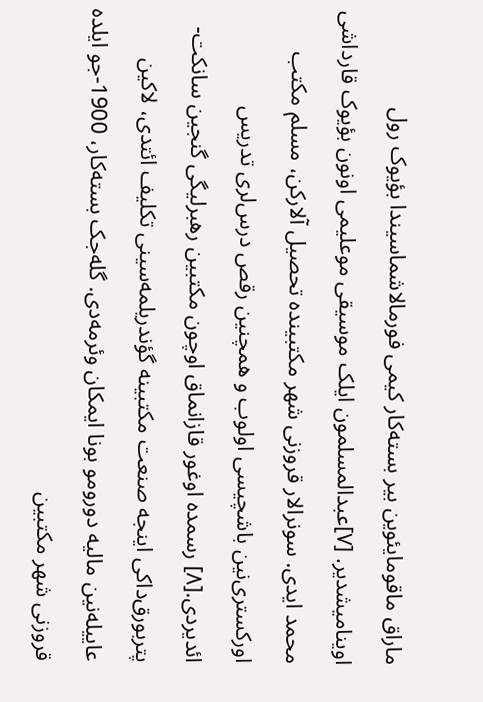ماراق ماقومایئوین بیر بسته‌کار کیمی فورمالاشماسیندا بؤیوک رول اوینامیشدیر. [۷]عبدالمسلمون ایلک موسیقی موعلیمی اونون بؤیوک قارداشی محمد ایدی. سونرالار قروزنی شهر مکتبینده تحصیل آلارکن، مسلم مکتب اورکستری‌نین باشچیسی اولوب و همچنین رقص درس‌لری تدریس ائدیردی.[۸] رسمده اوغور قازانماق اوچون مکتبین رهبرلیگی گنجین سانکت-پتربورق‌داکی اینجه صنعت مکتبینه گؤندریلمه‌سینی تکلیف ائتدی، لاکین عاییله‌نین مالیه دورومو بونا ایمکان وئرمه‌دی. گله‌جک بسته‌کار، 1900-جو ایلده قروزنی شهر مکتبین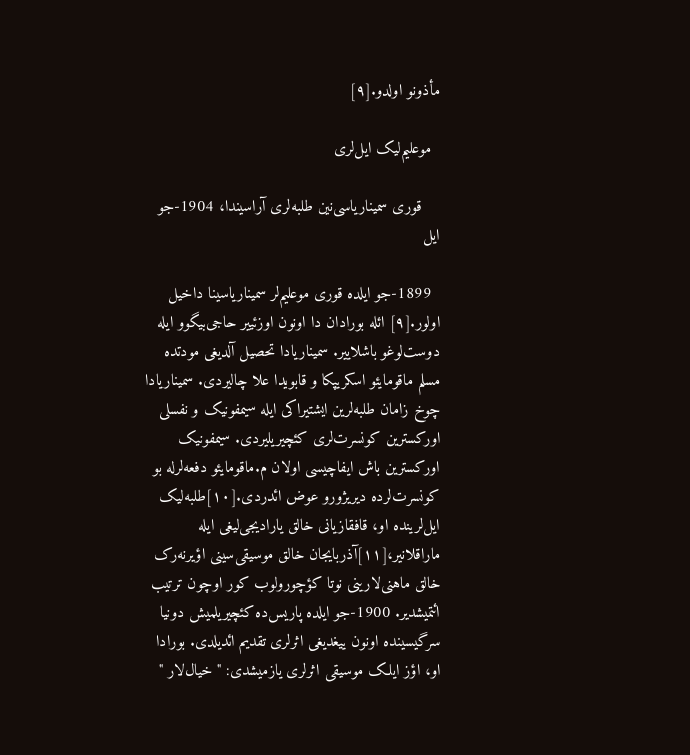مأذونو اولدو.[۹]

  موعلیم‌لیک ایل‌لری

    قوری سمیناریاسی‌نین طلبه‌‌لری آراسیندا، 1904-جو ایل

  1899-جو ایلده قوری موعلیم‌لر سمیناریاسینا داخیل اولور.[۹] ائله بورادان دا اونون اوزئییر حاجی‌بیگوو ایله دوست‌لوغو باشلاییر. سمیناریادا تحصیل آلدیغی مودتده مسلم ماقومایئو اسکریپکا و قابویدا علا چالیردی. سمیناریادا چوخ زامان طلبه‌‌لرین ایشتیراکی ایله سیمفونیک و نفسلی اورکسترین کونسرت‌لری کئچیریلیردی. سیمفونیک اورکسترین باش ایفاچیسی اولان م.ماقومایئو دفعه‌‌لرله بو کونسرت‌لرده دیریژورو عوض ائدردی.[۱۰]طلبه‌‌لیک ایل‌لرینده او، قافقازیانی خالق یارادیجی‌لیغی ایله ماراقلانیر،[۱۱]آذربایجان خالق موسیقی‌سینی اؤیرنه‌رک خالق ماهنی‌لارینی نوتا کؤچورولوب کور اوچون ترتیب ائتمیشدیر. 1900-جو ایلده پاریس‌ده کئچیریلمیش دونیا سرگیسینده اونون ییغدیغی اثر‌لری تقدیم ائدیلدی. بورادا او، اؤز ایلک موسیقی اثر‌لری یازمیشدی: " خیال‌لار "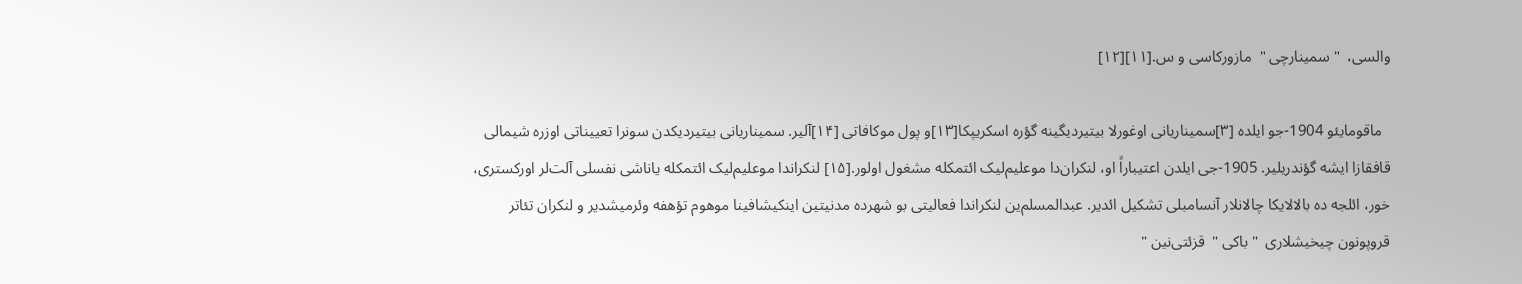والسی،  " سمینارچی "  مازورکاسی و س.[۱۱][۱۲]

  ماقومایئو 1904-جو ایلده [۳]سمیناریانی اوغورلا بیتیردیگینه گؤره اسکریپکا[۱۳]و پول موکافاتی [۱۴]آلیر. سمیناریانی بیتیردیکدن سونرا تعییناتی اوزره شیمالی قافقازا ایشه گؤندریلیر. 1905-جی ایلدن اعتیباراً او، لنکران‌دا موعلیم‌لیک ائتمکله مشغول اولور.[۱۵] لنکراندا موعلیم‌لیک ائتمکله یاناشی نفسلی آلت‌لر اورکستری، خور، ائلجه ده بالالایکا چالانلار آنسامبلی تشکیل ائدیر. عبدالمسلم‌ین لنکراندا فعالیتی بو شهرده مدنیتین اینکیشافینا موهوم تؤهفه وئرمیشدیر و لنکران تئاتر قروپونون چیخیشلاری  " باکی "  قزئتی‌نین "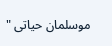موسلمان حیاتی "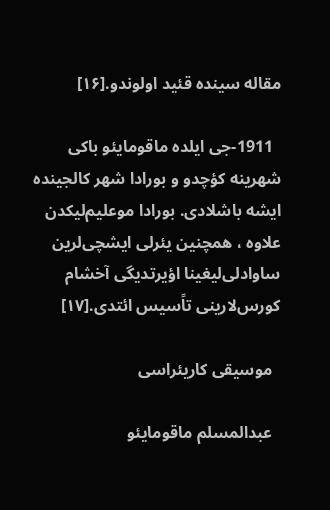مقاله سینده قئید اولوندو.[۱۶]

  1911-جی ایلده ماقومایئو باکی شهرینه کؤچدو و بورادا شهر کالجینده ایشه باشلادی. بورادا موعلیم‌لیکدن علاوه ، همچنین یئرلی ایشچی‌لرین ساوادلی‌لیغینا اؤیرتدیگی آخشام کورس‌لارینی تاًسیس ائتدی.[۱۷]

  موسیقی کاریئراسی

  عبدالمسلم ماقومایئو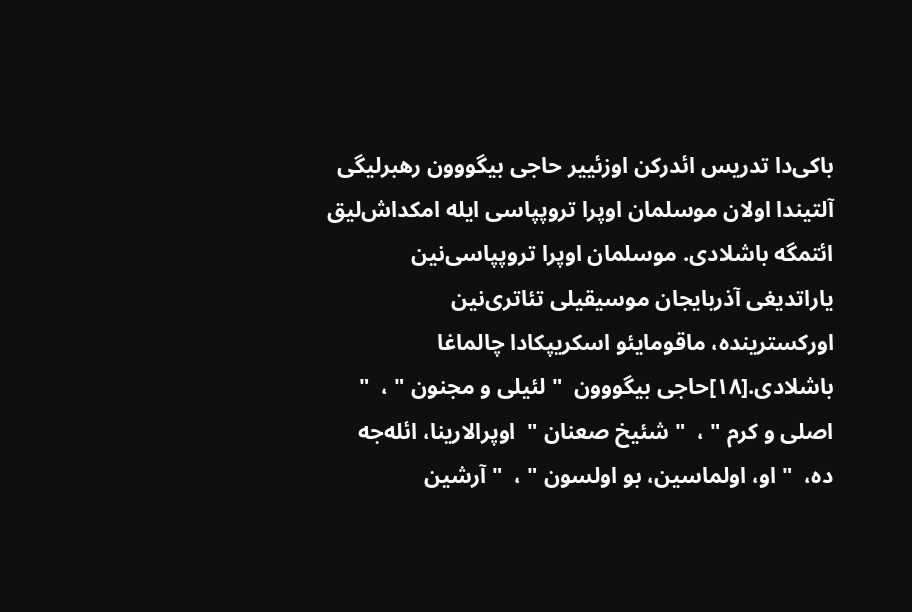باکی‌دا تدریس ائدرکن اوزئییر حاجی بیگووون رهبرلیگی آلتیندا اولان موسلمان اوپرا تروپپاسی ایله امکداش‌لیق ائتمگه باشلادی. موسلمان اوپرا تروپپاسی‌نین یاراتدیغی آذربایجان موسیقیلی تئاتری‌نین اورکسترینده، ماقومایئو اسکریپکادا چالماغا باشلادی.[۱۸]حاجی بیگووون  " لئیلی و مجنون " ،  " اصلی و کرم " ،  " شئیخ صعنان "  اوپرالارینا، ائله‌جه ده،  " او، اولماسین، بو اولسون " ،  " آرشین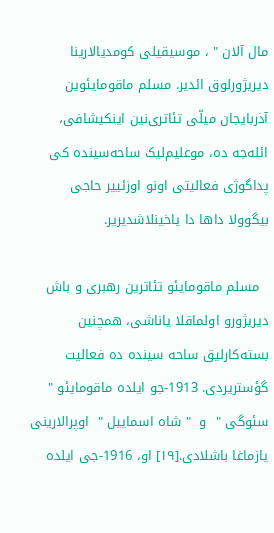مال آلان " ، موسیقیلی کومدیالارینا دیریژورلوق ائدیر. مسلم ماقومایئوین آذربایجان میلّی تئاتری‌نین اینکیشافی، ائله‌جه ده، موعلیم‌لیک ساحه‌سینده کی  پداگوژی فعالیتی اونو اوزئییر حاجی بیگوولا داها دا یاخینلاشدیریر.

  مسلم ماقومایئو تئاترین رهبری و باش دیریژورو اولماقلا یاناشی، همچنین بسته‌کار‌لیق ساحه سینده ده فعالیت گؤستریردی. 1913-جو ایلده ماقومایئو " سئوگی "  و  " شاه اسماییل "  اوپرالارینی یازماغا باشلادی.[۱۹] او، 1916-جی ایلده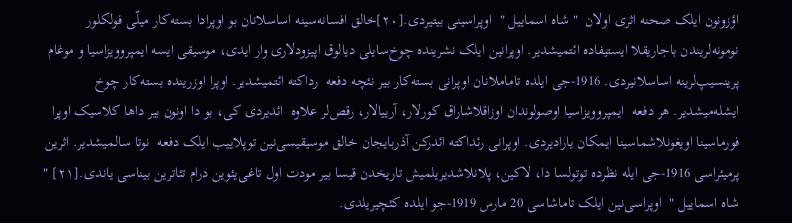اؤزونون ایلک صحنه اثری اولان  " شاه اسماییل "  اوپراسینی بیتیردی.[۲۰]خالق افسانه‌سینه اساسلانان بو اوپرادا بسته‌کار میلّی فولکلور نومونه‌‌لریندن باجاریقلا ایستیفاده ائتمیشدیر. اوپرانین ایلک نشرینده چوخ‌سایلی دیالوق اپیزودلاری وار ایدی، موسیقی ایسه ایمپروویزاسیا و موغام پرینسیپ‌لرینه اساسلانیردی. 1916-جی ایلده تاماملانان اوپرانی بسته‌کار بیر نئچه دفعه  رداکته ائتمیشدیر. اوپرا اوزرینده بسته‌کار چوخ ایشله‌میشدیر. هر دفعه  ایمپروویزاسیا اوصولوندان اوزاقلاشاراق کورلار، آرییالار، رقص‌لر علاوه  ائدیردی کی، بو دا اونون بیر داها کلاسیک اوپرا فورماسینا اویغونلاشماسینا ایمکان یارادیردی. اوپرانی رئداکته ائدرکن آذربایجان خالق موسیقیسی‌نین توپلاییب ایلک دفعه  نوتا سالمیشدیر. اثرین پرمیئراسی 1916-جی ایله نظرده توتولسا دا، لاکین، پلانلاشدیریلمیش تاریخدن قیسا بیر مودت اول تاغی‌یئوین درام تئاترین بیناسی یاندی.[۲۱] " شاه اسماییل "  اوپراسی‌نین ایلک تاماشاسی 20 مارس 1919-جو ایلده کئچیریلدی.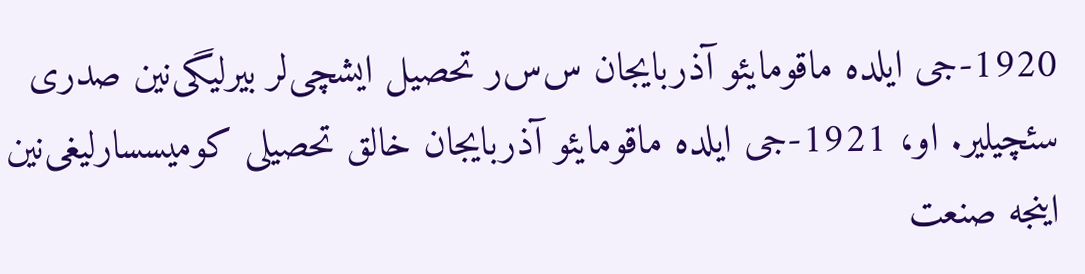1920-جی ایلده ماقومایئو آذربایجان س‌س‌ر تحصیل ایشچی‌لر بیرلیگی‌نین صدری سئچیلیر. او، 1921-جی ایلده ماقومایئو آذربایجان خالق تحصیلی کومیسسارلیغی‌نین اینجه صنعت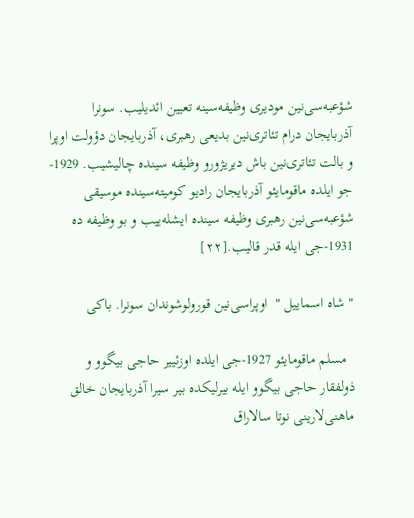شؤعبه‌سی‌نین مودیری وظیفه‌سینه تعیین ائدیلیب. سونرا آذربایجان درام تئاتری‌نین بدیعی رهبری، آذربایجان دؤولت اوپرا و بالت تئاتری‌نین باش دیریژورو وظیفه سینده چالیشیب. 1929-جو ایلده ماقومایئو آذربایجان رادیو کومیته‌سینده موسیقی شؤعبه‌سی‌نین رهبری وظیفه سینده ایشله‌ییب و بو وظیفه ده 1931-جی ایله قدر قالیب.[۲۲]

" شاه اسماییل "  اوپراسی‌نین قورولوشوندان سونرا. باکی

  مسلم ماقومایئو 1927-جی ایلده اوزئییر حاجی بیگوو و ذولفقار حاجی بیگوو ایله بیر‌لیکده بیر سیرا آذربایجان خالق ماهنی‌لارینی نوتا سالاراق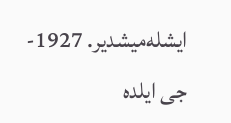ایشله‌میشدیر. 1927-جی ایلده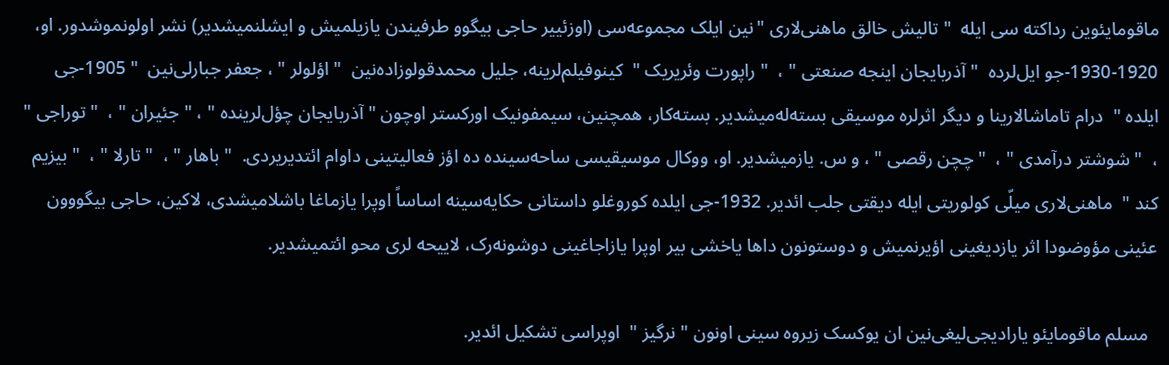ماقومایئوین رداکته سی ایله  " تالیش خالق ماهنی‌لاری "نین ایلک مجموعه‌سی (اوزئییر حاجی بیگوو طرفیندن یازیلمیش و ایشلنمیشدیر) نشر اولونموشدور. او، 1920-1930-جو ایل‌لرده  " آذربایجان اینجه صنعتی " ،  " راپورت وئریریک "  کینوفیلم‌لرینه، جلیل محمدقولوزاده‌نین  " اؤلو‌لر " ، جعفر جبارلی‌نین  " 1905-جی ایلده "  درام تاماشالارینا و دیگر اثر‌لره موسیقی بسته‌له‌میشدیر. بسته‌کار، همچنین، سیمفونیک اورکستر اوچون " آذربایجان چؤل‌لرینده " ، " جئیران " ،  " توراجی " ،  " شوشتر درآمدی " ،  " چچن رقصی " ، و س. یازمیشدیر. او، ووکال موسیقیسی ساحه‌سینده ده اؤز فعالیتینی داوام ائتدیریردی.  " باهار " ،  " تارلا " ،  " بیزیم کند "  ماهنی‌لاری میلّی کولوریتی ایله دیقتی جلب ائدیر. 1932-جی ایلده کوروغلو داستانی حکایه‌سینه اساساً اوپرا یازماغا باشلامیشدی، لاکین، حاجی بیگووون عئینی مؤوضودا اثر یازدیغینی اؤیرنمیش و دوستونون داها یاخشی بیر اوپرا یازاجاغینی دوشونه‌رک، لاییحه ‌لری محو ائتمیشدیر.

  مسلم ماقومایئو یارادیجی‌لیغی‌نین ان یوکسک زیروه سینی اونون " نرگیز "  اوپراسی تشکیل ائدیر.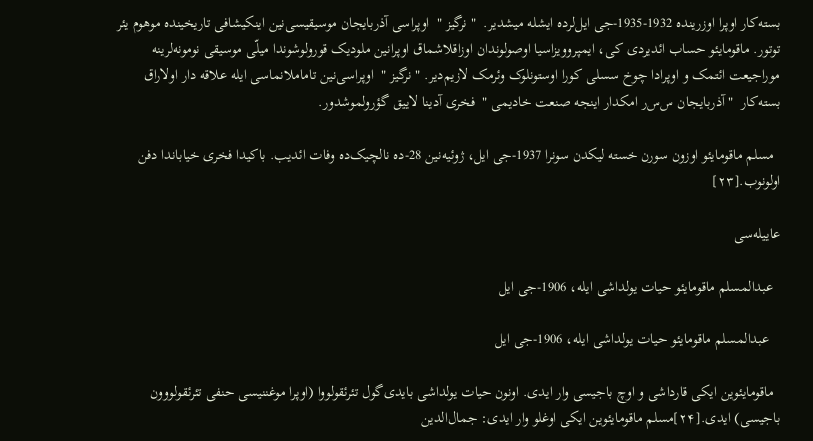بسته‌کار اوپرا اوزرینده 1932-1935-جی ایل‌لرده ایشله میشدیر.  " نرگیز "  اوپراسی آذربایجان موسیقیسی‌نین اینکیشافی تاریخینده موهوم یئر توتور. ماقومایئو حساب ائدیردی کی، ایمپروویزاسیا اوصولوندان اوزاقلاشماق اوپرانین ملودیک قورولوشوندا میلّی موسیقی نومونه‌‌لرینه موراجیعت ائتمک و اوپرادا چوخ سسلی کورا اوستونلوک وئرمک لازیم‌دیر. " نرگیز "  اوپراسی‌نین تاماملانماسی ایله علاقه دار اولاراق بسته‌کار  " آذربایجان س‌س‌ر امکدار اینجه صنعت خادیمی "  فخری آدینا لاییق گؤرولموشدور.

  مسلم ماقومایئو اوزون سورن خسته ‌لیکدن سونرا 1937-جی ایل، ژوئیه‌نین 28-ده نالچیک‌ده وفات ائدیب. باکیدا فخری خیاباندا دفن اولونوب.[۲۳]

عاییله‌سی

  عبدالمسلم ماقومایئو حیات یولداشی ایله، 1906-جی ایل

   عبدالمسلم ماقومایئو حیات یولداشی ایله، 1906-جی ایل

  ماقومایئوین ایکی قارداشی و اوچ باجیسی وار ایدی. اونون حیات یولداشی بایدی‌گول تئرئقولووا (اوپرا موغننیسی حنفی تئرئقولووون باجیسی) ایدی.[۲۴]مسلم ماقومایئوین ایکی اوغلو وار ایدی: جمال‌الدین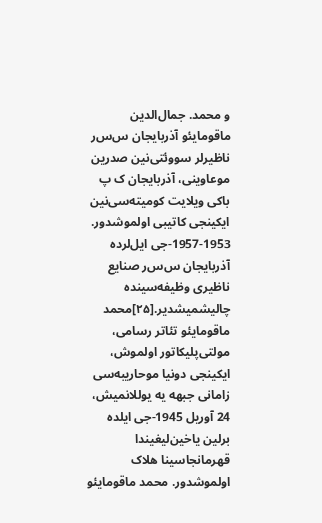و محمد. جمال‌الدین ماقومایئو آذربایجان س‌س‌ر ناظیر‌لر سووئتی‌نین صدرین موعاوینی، آذربایجان ک ‌پ باکی ویلایت کومیته‌سی‌نین ایکینجی کاتیبی اولموشدور. 1953-1957-جی ایل‌لرده آذربایجان س‌س‌ر صنایع ناظیری وظیفه‌سینده چالیشمیشدیر.[۲۵]محمد ماقومایئو تئاتر رسامی، مولتی‌پلیکاتور اولموش، ایکینجی دونیا موحاریبه‌سی زامانی جبهه یه یوللانمیش، 24 آوریل 1945-جی ایلده برلین یاخین‌لیغیندا قهرمانجاسینا هلاک اولموشدور. محمد ماقومایئو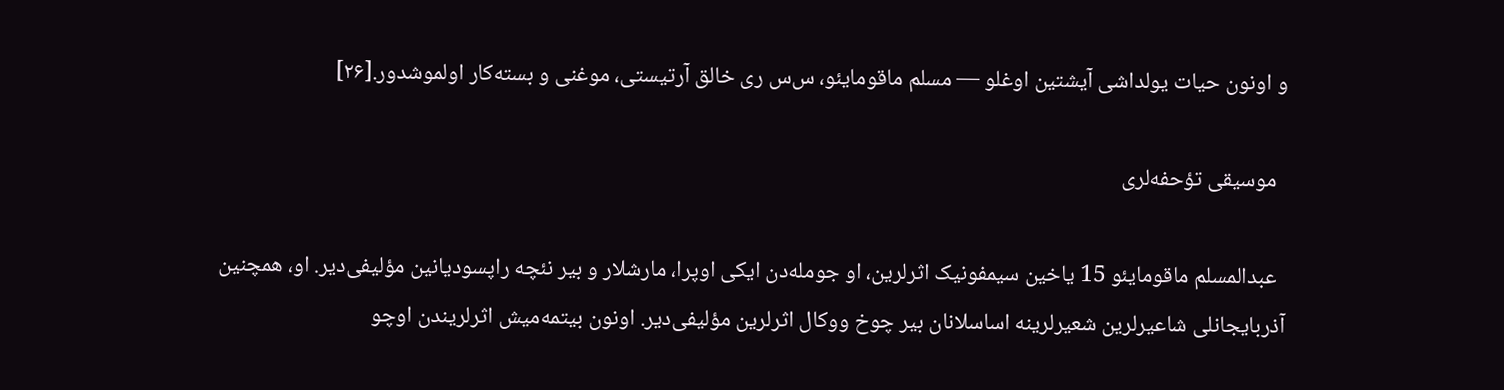و اونون حیات یولداشی آیشتین اوغلو — مسلم ماقومایئو، س‌س ری خالق آرتیستی، موغنی و بسته‌کار اولموشدور.[۲۶]

  موسیقی تؤحفه‌لری

  عبدالمسلم ماقومایئو 15 یاخین سیمفونیک اثر‌لرین، او جومله‌دن ایکی اوپرا، مارشلار و بیر نئچه راپسودیانین مؤلیفی‌دیر. او، همچنین آذربایجانلی شاعیر‌لرین شعیر‌لرینه اساسلانان بیر چوخ ووکال اثر‌لرین مؤلیفی‌دیر. اونون بیتمه‌میش اثر‌لریندن اوچو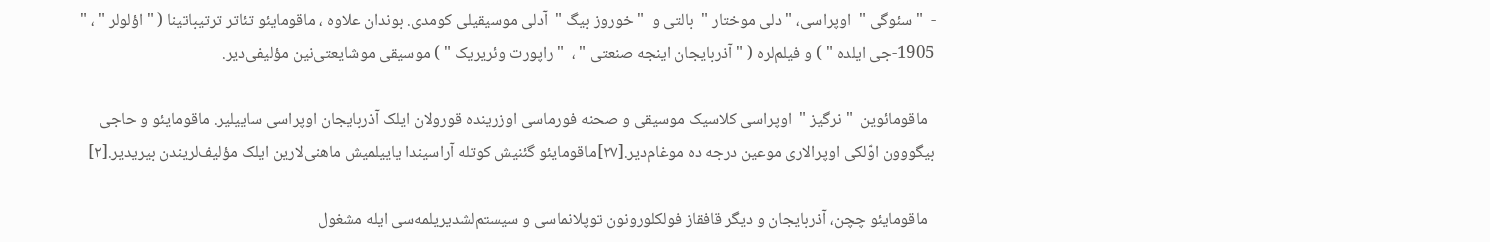-  " سئوگی "  اوپراسی، " دلی موختار "  بالتی و  " خوروز بیگ "  آدلی موسیقیلی کومدی. بوندان علاوه ، ماقومایئو تئاتر ترتیباتینا ( " اؤلو‌لر " ، " 1905-جی ایلده " ) و فیلم‌لره ( " آذربایجان اینجه صنعتی " ،  " راپورت وئریریک " ) موسیقی موشایعتی‌نین مؤلیفی‌دیر.

  ماقومائوین  " نرگیز "  اوپراسی کلاسیک موسیقی و صحنه فورماسی اوزرینده قورولان ایلک آذربایجان اوپراسی ساییلیر. ماقومایئو و حاجی بیگووون اوّلکی اوپرالاری موعین درجه ده موغام‌دیر.[۲۷]ماقومایئو گئنیش کوتله آراسیندا یاییلمیش ماهنی‌لارین ایلک مؤلیف‌لریندن بیریدیر.[۲]

  ماقومایئو چچن، آذربایجان و دیگر قافقاز فولکلورونون توپلانماسی و سیستم‌لشدیریلمه‌سی ایله مشغول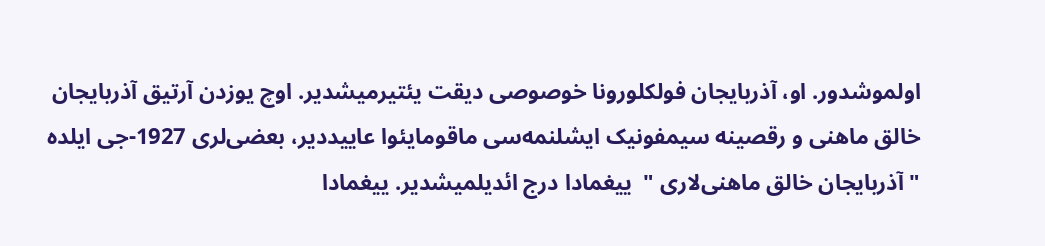اولموشدور. او، آذربایجان فولکلورونا خوصوصی دیقت یئتیرمیشدیر. اوچ یوزدن آرتیق آذربایجان خالق ماهنی و رقصینه سیمفونیک ایشلنمه‌سی ماقومایئوا عاییددیر، بعضی‌لری 1927-جی ایلده  " آذربایجان خالق ماهنی‌لاری "  ییغمادا درج ائدیلمیشدیر. ییغمادا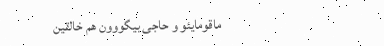ماقومایئو و حاجی بیگووون هم خالقین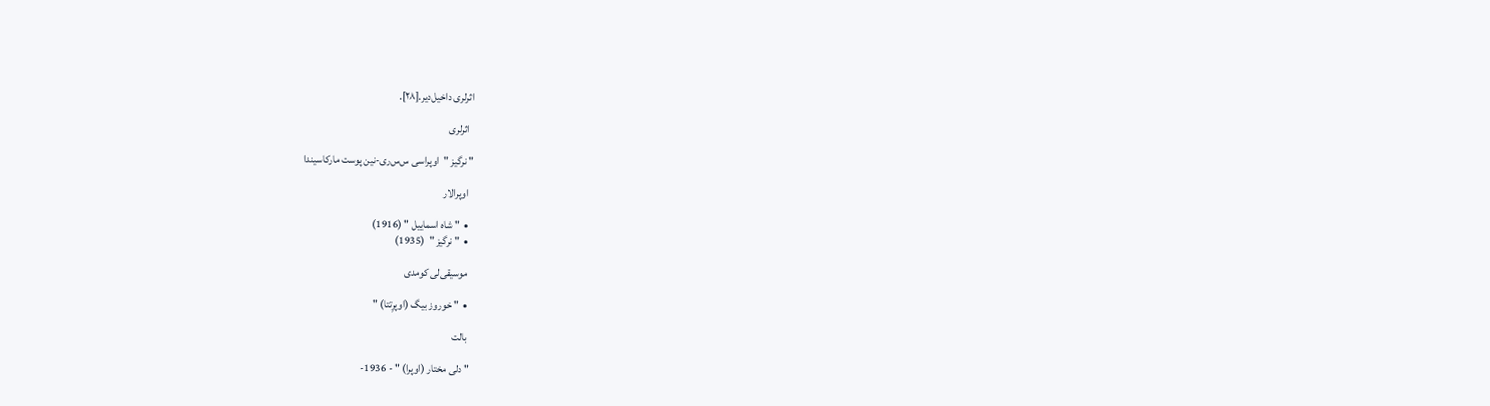اثر‌لری داخیل‌دیر.[۲۸].

  اثر‌لری

" نرگیز "  اوپراسی س‌س‌ری-نین پوست مارکاسیندا

  اوپرالار

  •  " شاه اسماییل " (1916)
  •  " نرگیز "  (1935)

  موسیقی‌لی کومدی

  •  " خوروز بیگ (اوپرِتتا) "

  بالت

 " دلی مختار (اوپرا) " - 1936-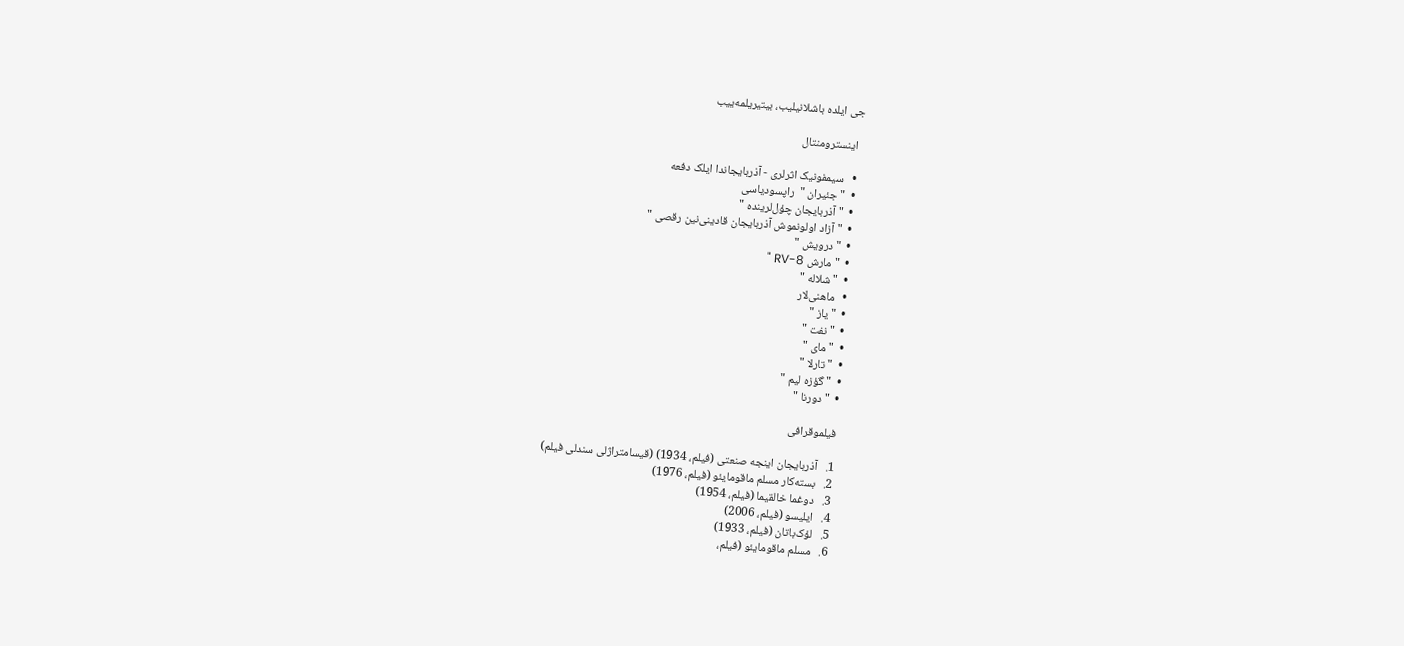جی ایلده باشلانیلیب، بیتیریلمه‌ییب

  اینسترومنتال

  •   سیمفونیک اثر‌لری - آذربایجاندا ایلک دفعه
  •  " جئیران "  راپسودیاسی
  •  " آذربایجان چؤل‌لرینده "
  •  " آزاد اولونموش آذربایجان قادینی‌نین رقصی "
  •  " درویش "
  •  " مارش RV-8 "
  •  " شلاله "
  •   ماهنی‌لار
  •  " یاز "
  •  " نفت "
  •  " مای "
  •  " تارلا "
  •  " گؤزه لیم "
  •  " دورنا "

  فیلموقرافی

  1.   آذربایجان اینجه صنعتی (فیلم، 1934) (قیسامتراژلی سندلی فیلم)
  2.   بسته‌کار مسلم ماقومایئو (فیلم، 1976)
  3.   دوغما خالقیما (فیلم، 1954)
  4.   ایلیسو (فیلم، 2006)
  5.   لؤک‌باتان (فیلم، 1933)
  6.   مسلم ماقومایئو (فیلم،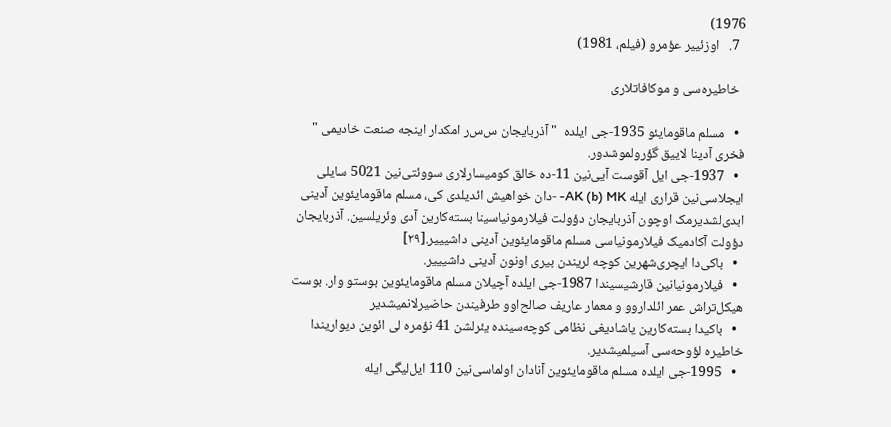1976)
  7.   اوزئییر عؤمرو (فیلم، 1981)

  خاطیره‌سی و موکافاتلاری

  •   مسلم ماقومایئو 1935-جی ایلده  " آذربایجان س‌س‌ر امکدار اینجه صنعت خادیمی "  فخری آدینا لاییق گؤرولموشدور.
  •   1937-جی ایل آقوست آیی‌نین 11-ده خالق کومیسارلاری سووئتی‌نین 5021 سایلی ایجلاسی‌نین قراری ایله AK (b) MK- -دان خواهیش ائدیلدی کی، مسلم ماقومایئوین آدینی ابدی‌لشدیرمک اوچون آذربایجان دؤولت فیلارمونیاسینا بسته‌کارین آدی وئریلسین. آذربایجان دؤولت آکادمیک فیلارمونیاسی مسلم ماقومایئوین آدینی داشیییر.[۲۹]
  •   باکی‌دا ایچری‌شهرین کوچه ‌لریندن بیری اونون آدینی داشیییر.
  •   فیلارمونیانین قارشیسیندا 1987-جی ایلده آچیلان مسلم ماقومایئوین بوستو وار. بوست هیکل‌تراش عمر ائلداروو و معمار عاریف صالح‌اوو طرفیندن حاضیرلانمیشدیر
  •   باکیدا بسته‌کارین یاشادیغی نظامی کوچه‌سینده یئرلشن 41 نؤمره لی ائوین دیواریندا خاطیره لؤوحه‌سی آسیلمیشدیر.
  •   1995-جی ایلده مسلم ماقومایئوین آنادان اولماسی‌نین 110 ایل‌لیگی ایله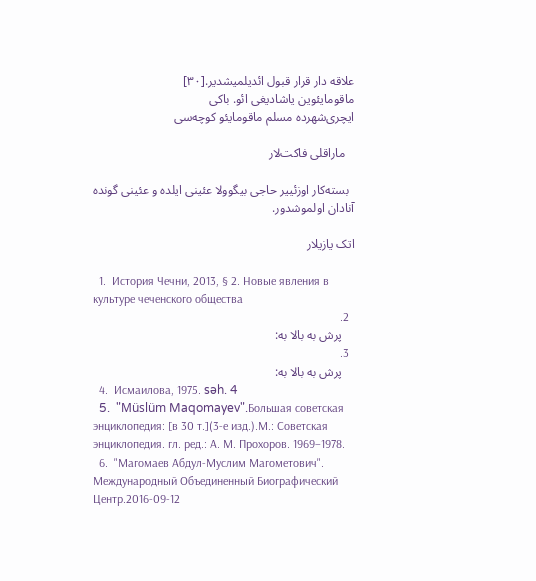علاقه دار قرار قبول ائدیلمیشدیر.[۳۰]
ماقومایئوین یاشادیغی ائو. باکی
ایچری‌شهرده مسلم ماقومایئو کوچه‌سی

   ماراقلی فاکت‌لار

  بسته‌کار اوزئییر حاجی بیگوولا عئینی ایلده و عئینی گونده آنادان اولموشدور.

اتک یازیلار

  1.  История Чечни, 2013, § 2. Новые явления в культуре чеченского общества
  2.
    پرش به بالا به:
  3.
    پرش به بالا به:
  4.  Исмаилова, 1975. səh. 4
  5.  "Müslüm Maqomayev".Большая советская энциклопедия: [в 30 т.](3-е изд.).М.: Советская энциклопедия. гл. ред.: А. М. Прохоров. 1969–1978.
  6.  "Магомаев Абдул-Муслим Магометович". Международный Объединенный Биографический Центр.2016-09-12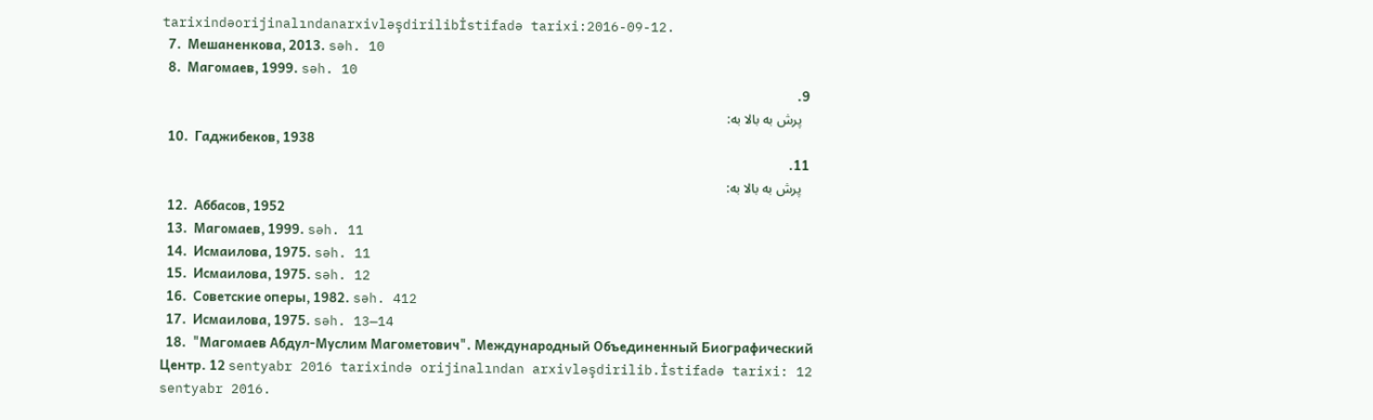tarixindəorijinalındanarxivləşdirilibİstifadə tarixi:2016-09-12.
  7.  Мешаненкова, 2013. səh. 10
  8.  Магомаев, 1999. səh. 10
  9.
    پرش به بالا به:
  10.  Гаджибеков, 1938
  11.
    پرش به بالا به:
  12.  Аббасов, 1952
  13.  Магомаев, 1999. səh. 11
  14.  Исмаилова, 1975. səh. 11
  15.  Исмаилова, 1975. səh. 12
  16.  Советские оперы, 1982. səh. 412
  17.  Исмаилова, 1975. səh. 13—14
  18.  "Магомаев Абдул-Муслим Магометович". Международный Объединенный Биографический Центр. 12 sentyabr 2016 tarixində orijinalından arxivləşdirilib.İstifadə tarixi: 12 sentyabr 2016.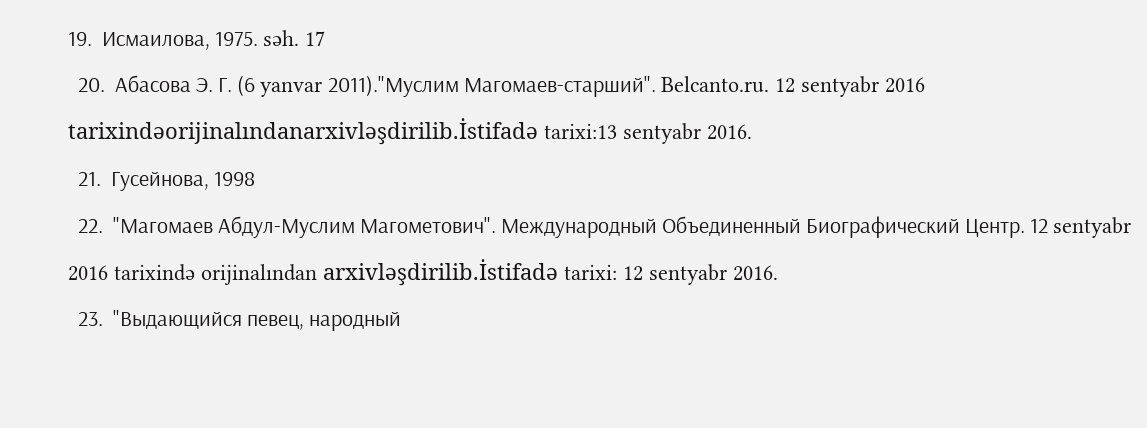19.  Исмаилова, 1975. səh. 17
  20.  Абасова Э. Г. (6 yanvar 2011)."Муслим Магомаев-старший". Belcanto.ru. 12 sentyabr 2016 tarixindəorijinalındanarxivləşdirilib.İstifadə tarixi:13 sentyabr 2016.
  21.  Гусейнова, 1998
  22.  "Магомаев Абдул-Муслим Магометович". Международный Объединенный Биографический Центр. 12 sentyabr 2016 tarixində orijinalından arxivləşdirilib.İstifadə tarixi: 12 sentyabr 2016.
  23.  "Выдающийся певец, народный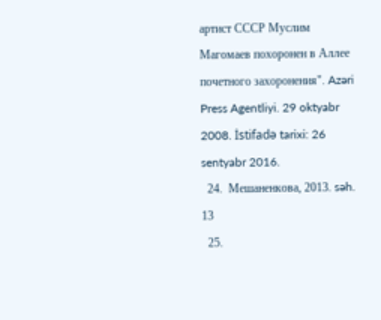артист СССР Муслим Магомаев похоронен в Аллее почетного захоронения". Azəri Press Agentliyi. 29 oktyabr 2008. İstifadə tarixi: 26 sentyabr 2016.
  24.  Мешаненкова, 2013. səh. 13
  25.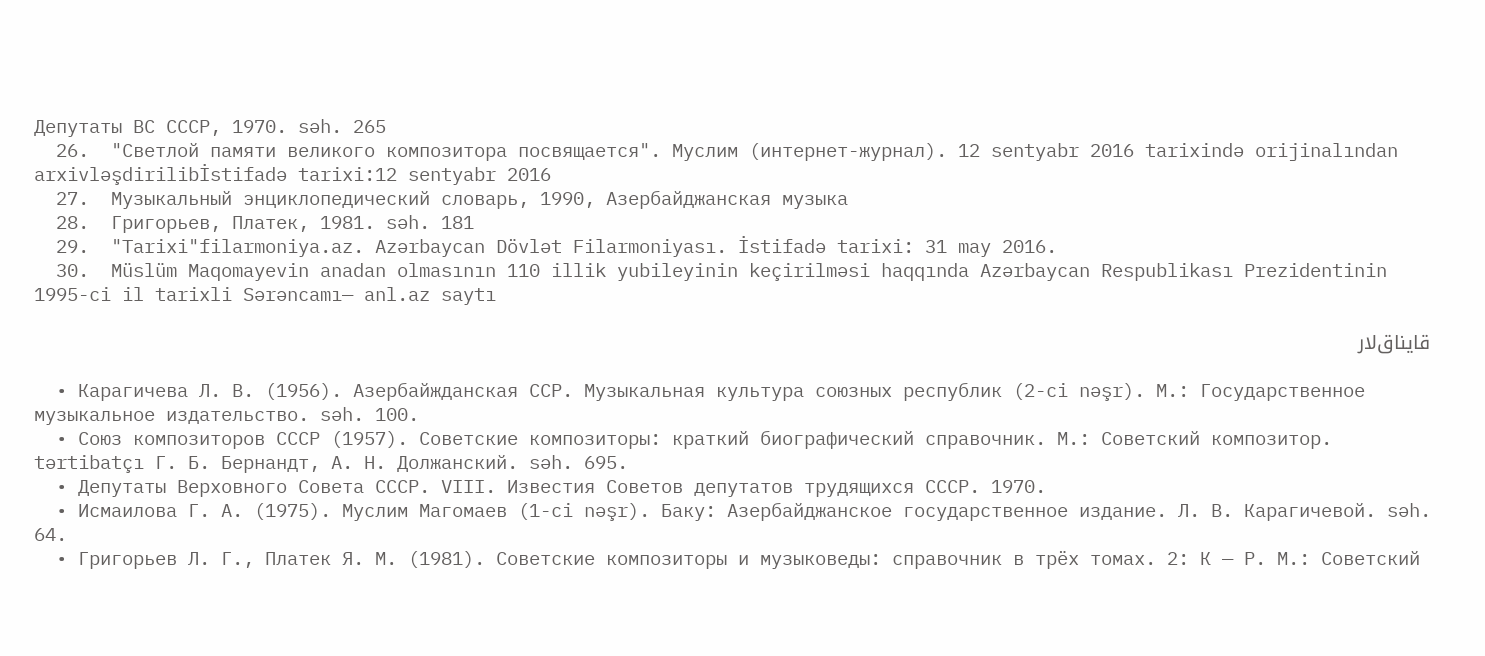Депутаты ВС СССР, 1970. səh. 265
  26.  "Светлой памяти великого композитора посвящается". Муслим (интернет-журнал). 12 sentyabr 2016 tarixində orijinalından arxivləşdirilibİstifadə tarixi:12 sentyabr 2016
  27.  Музыкальный энциклопедический словарь, 1990, Азербайджанская музыка
  28.  Григорьев, Платек, 1981. səh. 181
  29.  "Tarixi"filarmoniya.az. Azərbaycan Dövlət Filarmoniyası. İstifadə tarixi: 31 may 2016.
  30.  Müslüm Maqomayevin anadan olmasının 110 illik yubileyinin keçirilməsi haqqında Azərbaycan Respublikası Prezidentinin 1995-ci il tarixli Sərəncamı— anl.az saytı

قایناق‌لار

  • Карагичева Л. В. (1956). Азербайжданская ССР. Музыкальная культура союзных республик (2-ci nəşr). М.: Государственное музыкальное издательство. səh. 100.
  • Союз композиторов СССР (1957). Советские композиторы: краткий биографический справочник. М.: Советский композитор. tərtibatçı Г. Б. Бернандт, А. Н. Должанский. səh. 695.
  • Депутаты Верховного Совета СССР. VIII. Известия Советов депутатов трудящихся СССР. 1970.
  • Исмаилова Г. А. (1975). Муслим Магомаев (1-ci nəşr). Баку: Азербайджанское государственное издание. Л. В. Карагичевой. səh. 64.
  • Григорьев Л. Г., Платек Я. М. (1981). Советские композиторы и музыковеды: справочник в трёх томах. 2: К — Р. М.: Советский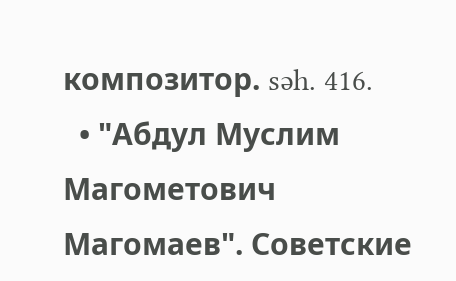композитор. səh. 416.
  • "Абдул Муслим Магометович Магомаев". Советские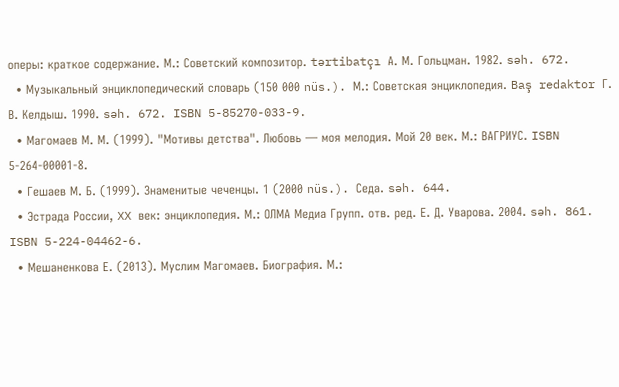оперы: краткое содержание. М.: Советский композитор. tərtibatçı А. М. Гольцман. 1982. səh. 672.
  • Музыкальный энциклопедический словарь (150 000 nüs.). М.: Советская энциклопедия. Baş redaktor Г. В. Келдыш. 1990. səh. 672. ISBN 5-85270-033-9.
  • Магомаев М. М. (1999). "Мотивы детства". Любовь — моя мелодия. Мой 20 век. М.: ВАГРИУС. ISBN 5-264-00001-8.
  • Гешаев М. Б. (1999). Знаменитые чеченцы. 1 (2000 nüs.). Седа. səh. 644.
  • Эстрада России, XX век: энциклопедия. М.: ОЛМА Медиа Групп. отв. ред. Е. Д. Уварова. 2004. səh. 861. ISBN 5-224-04462-6.
  • Мешаненкова Е. (2013). Муслим Магомаев. Биография. М.: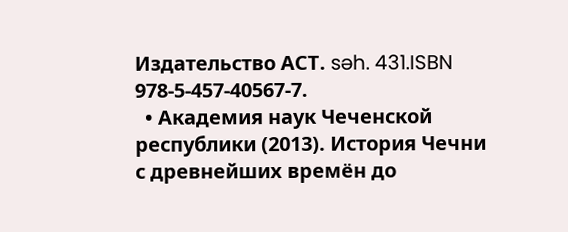Издательство АСТ. səh. 431.ISBN 978-5-457-40567-7.
  • Академия наук Чеченской республики (2013). История Чечни с древнейших времён до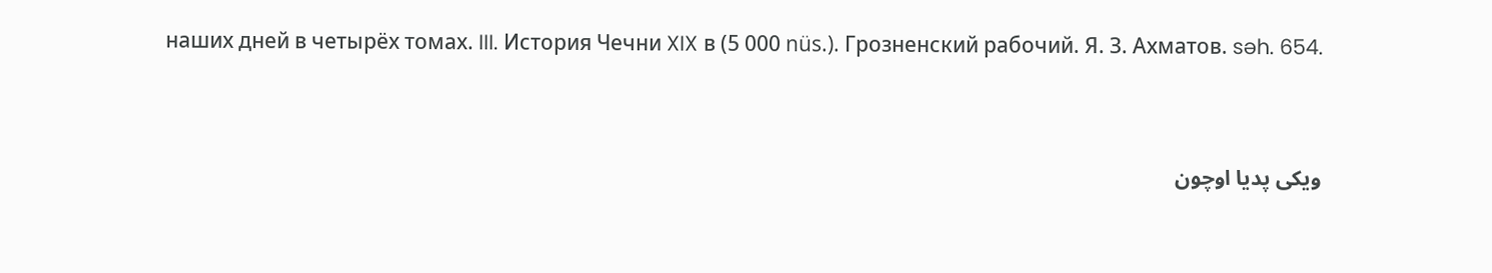наших дней в четырёх томах. III. История Чечни XIX в (5 000 nüs.). Грозненский рабочий. Я. З. Ахматов. səh. 654.


ویکی پدیا اوچون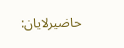حاضیرلایان: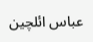عباس ائلچین